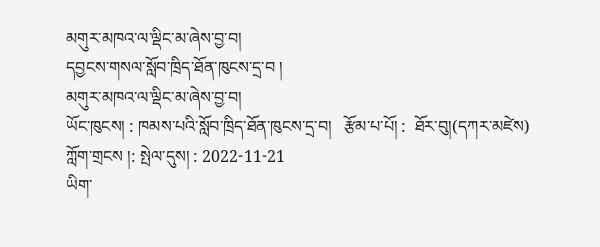མགུར་མཁའ་ལ་ལྡིང་མ་ཞེས་བྱ་བ།
དབྱངས་གསལ་སློབ་ཁྲིད་ཐོན་ཁུངས་དྲ་བ །
མགུར་མཁའ་ལ་ལྡིང་མ་ཞེས་བྱ་བ།
ཡོང་ཁུངས། : ཁམས་པའི་སློབ་ཁྲིད་ཐོན་ཁུངས་དྲ་བ།   རྩོམ་པ་པོ། :  ཐོར་བུ།(དཀར་མཛེས)  ཀློག་གྲངས །: སྤེལ་དུས། : 2022-11-21
ཡིག་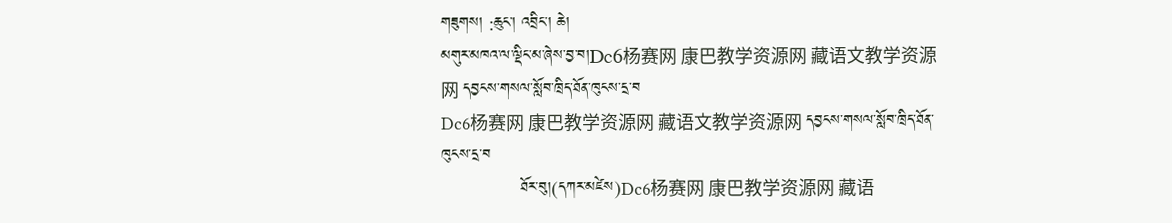གཟུགས། :ཆུང་། འབྲིང་། ཆེ།
མགུར་མཁའ་ལ་ལྡིང་མ་ཞེས་བྱ་བ།Dc6杨赛网 康巴教学资源网 藏语文教学资源网 དབྱངས་གསལ་སློབ་ཁྲིད་ཐོན་ཁུངས་དྲ་བ
Dc6杨赛网 康巴教学资源网 藏语文教学资源网 དབྱངས་གསལ་སློབ་ཁྲིད་ཐོན་ཁུངས་དྲ་བ
               ཐོར་བུ།(དཀར་མཛེས)Dc6杨赛网 康巴教学资源网 藏语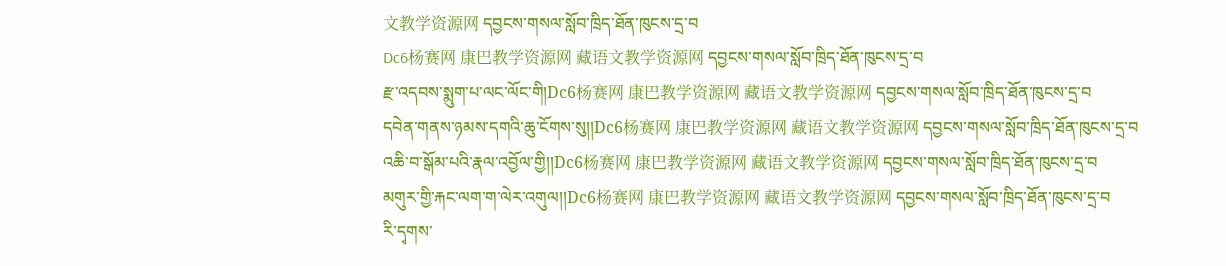文教学资源网 དབྱངས་གསལ་སློབ་ཁྲིད་ཐོན་ཁུངས་དྲ་བ
Dc6杨赛网 康巴教学资源网 藏语文教学资源网 དབྱངས་གསལ་སློབ་ཁྲིད་ཐོན་ཁུངས་དྲ་བ
རྫ་འདབས་སྨུག་པ་ལང་ལོང་གི།Dc6杨赛网 康巴教学资源网 藏语文教学资源网 དབྱངས་གསལ་སློབ་ཁྲིད་ཐོན་ཁུངས་དྲ་བ
དབེན་གནས་ཉམས་དགའི་ཆུ་ངོགས་སུ།།Dc6杨赛网 康巴教学资源网 藏语文教学资源网 དབྱངས་གསལ་སློབ་ཁྲིད་ཐོན་ཁུངས་དྲ་བ
འཆི་བ་སྒོམ་པའི་རྣལ་འབྱོལ་གྱི།།Dc6杨赛网 康巴教学资源网 藏语文教学资源网 དབྱངས་གསལ་སློབ་ཁྲིད་ཐོན་ཁུངས་དྲ་བ
མགུར་གྱི་རྐང་ལག་ག་ལེར་འགུལ།།Dc6杨赛网 康巴教学资源网 藏语文教学资源网 དབྱངས་གསལ་སློབ་ཁྲིད་ཐོན་ཁུངས་དྲ་བ
རི་དྭགས་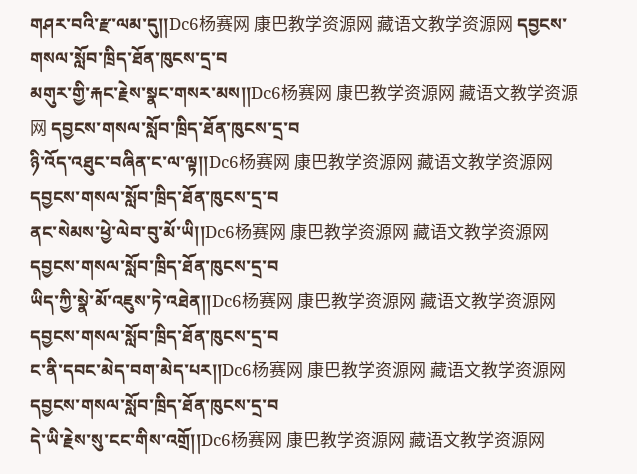གཤར་བའི་རྫ་ལམ་དུ།།Dc6杨赛网 康巴教学资源网 藏语文教学资源网 དབྱངས་གསལ་སློབ་ཁྲིད་ཐོན་ཁུངས་དྲ་བ
མགུར་གྱི་རྐང་རྗེས་སྣང་གསར་མས།།Dc6杨赛网 康巴教学资源网 藏语文教学资源网 དབྱངས་གསལ་སློབ་ཁྲིད་ཐོན་ཁུངས་དྲ་བ
ཉི་འོད་འཐུང་བཞིན་ང་ལ་ལྟ།།Dc6杨赛网 康巴教学资源网 藏语文教学资源网 དབྱངས་གསལ་སློབ་ཁྲིད་ཐོན་ཁུངས་དྲ་བ
ནང་སེམས་ཕྱེ་ལེབ་བུ་མོ་ཡི།།Dc6杨赛网 康巴教学资源网 藏语文教学资源网 དབྱངས་གསལ་སློབ་ཁྲིད་ཐོན་ཁུངས་དྲ་བ
ཡིད་ཀྱི་སྣེ་མོ་འཇུས་ཏེ་འཐེན།།Dc6杨赛网 康巴教学资源网 藏语文教学资源网 དབྱངས་གསལ་སློབ་ཁྲིད་ཐོན་ཁུངས་དྲ་བ
ང་ནི་དབང་མེད་བག་མེད་པར།།Dc6杨赛网 康巴教学资源网 藏语文教学资源网 དབྱངས་གསལ་སློབ་ཁྲིད་ཐོན་ཁུངས་དྲ་བ
དེ་ཡི་རྗེས་སུ་ངང་གིས་འགྲོ།།Dc6杨赛网 康巴教学资源网 藏语文教学资源网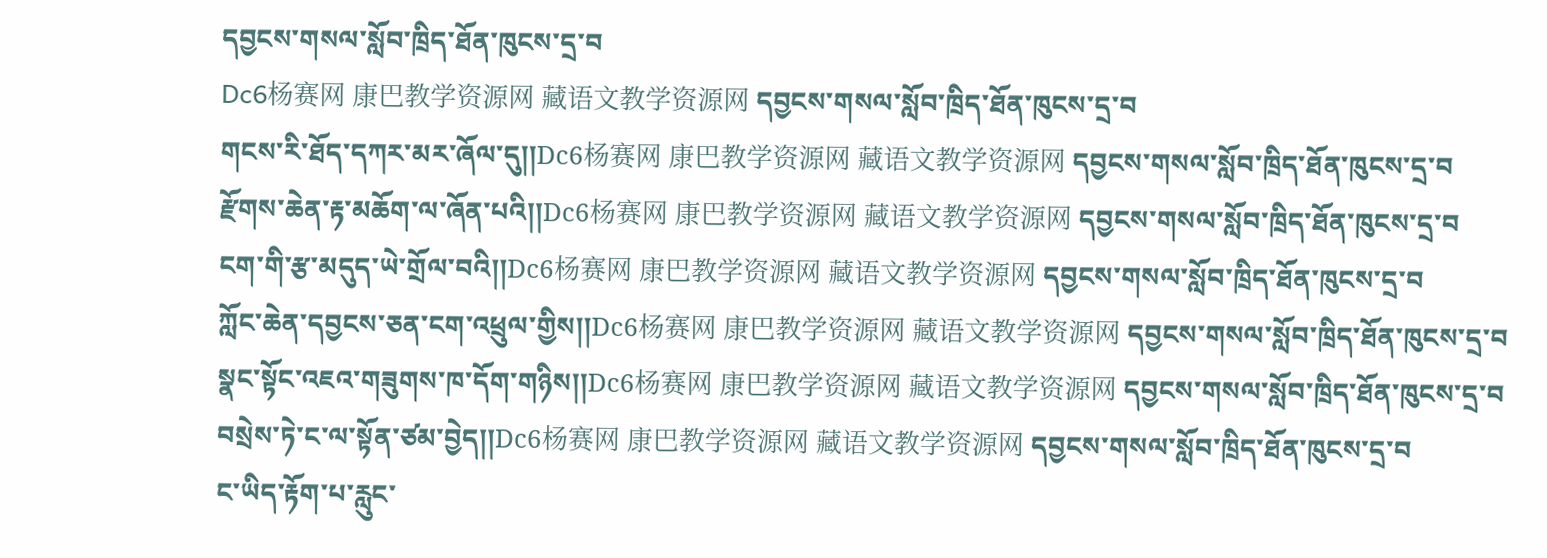དབྱངས་གསལ་སློབ་ཁྲིད་ཐོན་ཁུངས་དྲ་བ
Dc6杨赛网 康巴教学资源网 藏语文教学资源网 དབྱངས་གསལ་སློབ་ཁྲིད་ཐོན་ཁུངས་དྲ་བ
གངས་རི་ཐོད་དཀར་མར་ཞོལ་དུ།།Dc6杨赛网 康巴教学资源网 藏语文教学资源网 དབྱངས་གསལ་སློབ་ཁྲིད་ཐོན་ཁུངས་དྲ་བ
རྫོགས་ཆེན་རྟ་མཆོག་ལ་ཞོན་པའི།།Dc6杨赛网 康巴教学资源网 藏语文教学资源网 དབྱངས་གསལ་སློབ་ཁྲིད་ཐོན་ཁུངས་དྲ་བ
ངག་གི་རྩ་མདུད་ཡེ་གྲོལ་བའི།།Dc6杨赛网 康巴教学资源网 藏语文教学资源网 དབྱངས་གསལ་སློབ་ཁྲིད་ཐོན་ཁུངས་དྲ་བ
ཀློང་ཆེན་དབྱངས་ཅན་ངག་འཕྲུལ་གྱིས།།Dc6杨赛网 康巴教学资源网 藏语文教学资源网 དབྱངས་གསལ་སློབ་ཁྲིད་ཐོན་ཁུངས་དྲ་བ
སྣང་སྟོང་འཇའ་གཟུགས་ཁ་དོག་གཉིས།།Dc6杨赛网 康巴教学资源网 藏语文教学资源网 དབྱངས་གསལ་སློབ་ཁྲིད་ཐོན་ཁུངས་དྲ་བ
བསྲེས་ཏེ་ང་ལ་སྟོན་ཙམ་བྱེད།།Dc6杨赛网 康巴教学资源网 藏语文教学资源网 དབྱངས་གསལ་སློབ་ཁྲིད་ཐོན་ཁུངས་དྲ་བ
ང་ཡིད་རྟོག་པ་རླུང་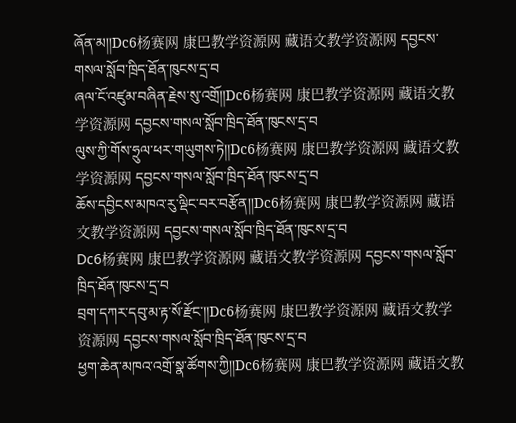ཞོན་མ།།Dc6杨赛网 康巴教学资源网 藏语文教学资源网 དབྱངས་གསལ་སློབ་ཁྲིད་ཐོན་ཁུངས་དྲ་བ
ཞལ་ངོ་འཛུམ་བཞིན་རྗེས་སུ་འགྲོ།།Dc6杨赛网 康巴教学资源网 藏语文教学资源网 དབྱངས་གསལ་སློབ་ཁྲིད་ཐོན་ཁུངས་དྲ་བ
ལུས་ཀྱི་གོས་ཧྲུལ་ཕར་གཡུགས་ཏེ།།Dc6杨赛网 康巴教学资源网 藏语文教学资源网 དབྱངས་གསལ་སློབ་ཁྲིད་ཐོན་ཁུངས་དྲ་བ
ཆོས་དབྱིངས་མཁའ་རུ་ལྡིང་བར་བརྩོན།།Dc6杨赛网 康巴教学资源网 藏语文教学资源网 དབྱངས་གསལ་སློབ་ཁྲིད་ཐོན་ཁུངས་དྲ་བ
Dc6杨赛网 康巴教学资源网 藏语文教学资源网 དབྱངས་གསལ་སློབ་ཁྲིད་ཐོན་ཁུངས་དྲ་བ
བྲག་དཀར་དབུ་མ་རྟ་སོ་རྫོང་།།Dc6杨赛网 康巴教学资源网 藏语文教学资源网 དབྱངས་གསལ་སློབ་ཁྲིད་ཐོན་ཁུངས་དྲ་བ
ཕྱག་ཆེན་མཁའ་འགྲོ་སྣ་ཚོགས་ཀྱི།།Dc6杨赛网 康巴教学资源网 藏语文教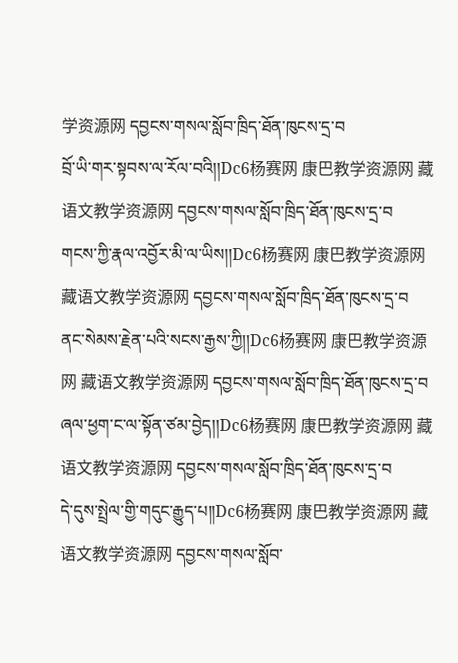学资源网 དབྱངས་གསལ་སློབ་ཁྲིད་ཐོན་ཁུངས་དྲ་བ
བྲོ་ཡི་གར་སྟབས་ལ་རོལ་བའི།།Dc6杨赛网 康巴教学资源网 藏语文教学资源网 དབྱངས་གསལ་སློབ་ཁྲིད་ཐོན་ཁུངས་དྲ་བ
གངས་ཀྱི་རྣལ་འབྱོར་མི་ལ་ཡིས།།Dc6杨赛网 康巴教学资源网 藏语文教学资源网 དབྱངས་གསལ་སློབ་ཁྲིད་ཐོན་ཁུངས་དྲ་བ
ནང་སེམས་རྗེན་པའི་སངས་རྒྱས་ཀྱི།།Dc6杨赛网 康巴教学资源网 藏语文教学资源网 དབྱངས་གསལ་སློབ་ཁྲིད་ཐོན་ཁུངས་དྲ་བ
ཞལ་ཕྱག་ང་ལ་སྟོན་ཙམ་བྱེད།།Dc6杨赛网 康巴教学资源网 藏语文教学资源网 དབྱངས་གསལ་སློབ་ཁྲིད་ཐོན་ཁུངས་དྲ་བ
དེ་དུས་སྤྲེལ་གྱི་གདུང་རྒྱུད་པ།།Dc6杨赛网 康巴教学资源网 藏语文教学资源网 དབྱངས་གསལ་སློབ་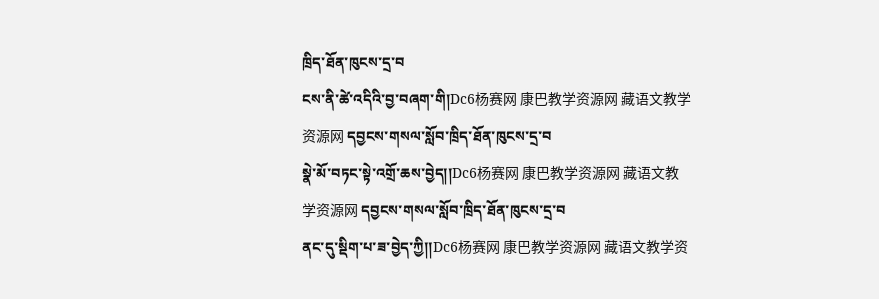ཁྲིད་ཐོན་ཁུངས་དྲ་བ
ངས་ནི་ཚེ་འདིའི་བྱ་བཞག་གི།Dc6杨赛网 康巴教学资源网 藏语文教学资源网 དབྱངས་གསལ་སློབ་ཁྲིད་ཐོན་ཁུངས་དྲ་བ
སྣེ་མོ་བཏང་སྟེ་འགྲོ་ཆས་བྱེད།།Dc6杨赛网 康巴教学资源网 藏语文教学资源网 དབྱངས་གསལ་སློབ་ཁྲིད་ཐོན་ཁུངས་དྲ་བ
ནང་དུ་སྡིག་པ་ཟ་བྱེད་ཀྱི།།Dc6杨赛网 康巴教学资源网 藏语文教学资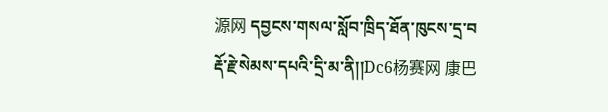源网 དབྱངས་གསལ་སློབ་ཁྲིད་ཐོན་ཁུངས་དྲ་བ
རྡོ་རྗེ་སེམས་དཔའི་དྲི་མ་ནི།།Dc6杨赛网 康巴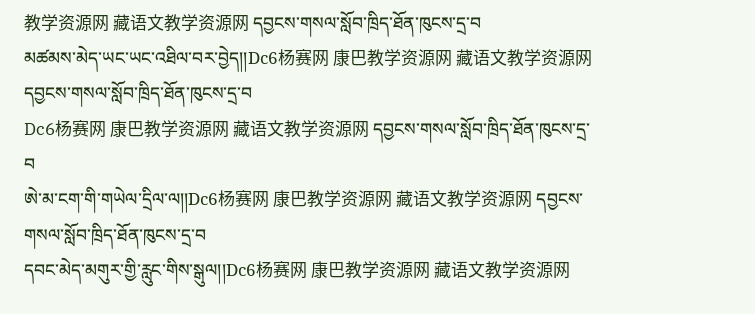教学资源网 藏语文教学资源网 དབྱངས་གསལ་སློབ་ཁྲིད་ཐོན་ཁུངས་དྲ་བ
མཚམས་མེད་ཡང་ཡང་འཐིལ་བར་བྱེད།།Dc6杨赛网 康巴教学资源网 藏语文教学资源网 དབྱངས་གསལ་སློབ་ཁྲིད་ཐོན་ཁུངས་དྲ་བ
Dc6杨赛网 康巴教学资源网 藏语文教学资源网 དབྱངས་གསལ་སློབ་ཁྲིད་ཐོན་ཁུངས་དྲ་བ
ཨེ་མ་ངག་གི་གཡེལ་དྲིལ་ལ།།Dc6杨赛网 康巴教学资源网 藏语文教学资源网 དབྱངས་གསལ་སློབ་ཁྲིད་ཐོན་ཁུངས་དྲ་བ
དབང་མེད་མགུར་གྱི་རླུང་གིས་སྒུལ།།Dc6杨赛网 康巴教学资源网 藏语文教学资源网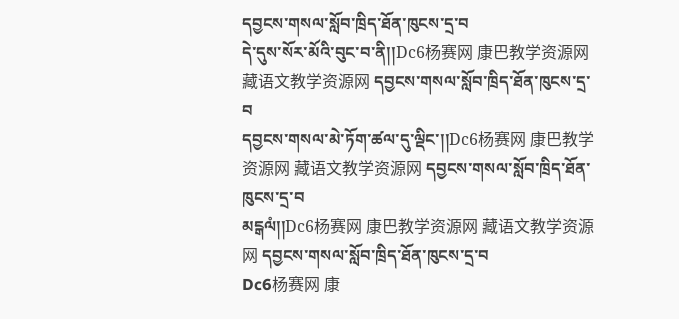དབྱངས་གསལ་སློབ་ཁྲིད་ཐོན་ཁུངས་དྲ་བ
དེ་དུས་སོར་མོའི་བུང་བ་ནི།།Dc6杨赛网 康巴教学资源网 藏语文教学资源网 དབྱངས་གསལ་སློབ་ཁྲིད་ཐོན་ཁུངས་དྲ་བ
དབྱངས་གསལ་མེ་ཏོག་ཚལ་དུ་ལྡིང་།།Dc6杨赛网 康巴教学资源网 藏语文教学资源网 དབྱངས་གསལ་སློབ་ཁྲིད་ཐོན་ཁུངས་དྲ་བ
མངྒལཾ།།Dc6杨赛网 康巴教学资源网 藏语文教学资源网 དབྱངས་གསལ་སློབ་ཁྲིད་ཐོན་ཁུངས་དྲ་བ
Dc6杨赛网 康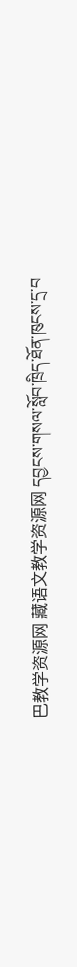巴教学资源网 藏语文教学资源网 དབྱངས་གསལ་སློབ་ཁྲིད་ཐོན་ཁུངས་དྲ་བ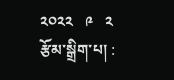༢༠༢༢   ༩   ༢
རྩོམ་སྒྲིག་པ། :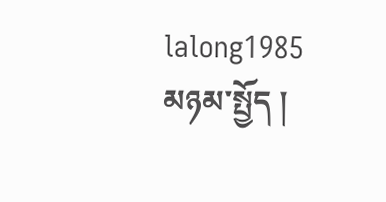lalong1985
མཉམ་སྤྱོད །